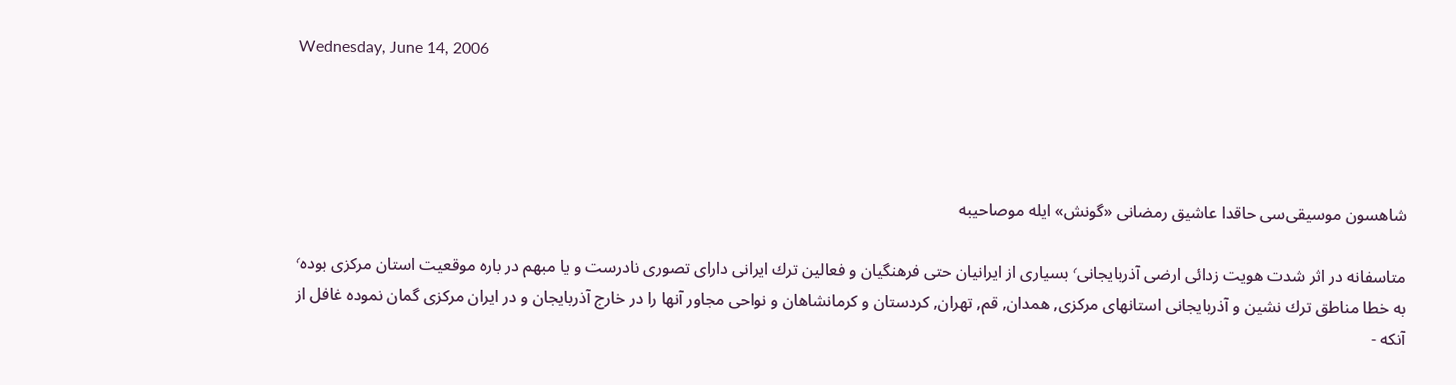Wednesday, June 14, 2006




شاهسون موسیقی‌سی حاقدا عاشیق رمضانی «گونش» ایله موصاحیبه

متاسفانه در اثر شدت هويت زدائى ارضى آذربايجانى٬ بسيارى از ايرانيان حتى فرهنگيان و فعالين ترك ايرانى داراى تصورى نادرست و يا مبهم در باره موقعيت استان مركزى بوده٬ به خطا مناطق ترك نشين و آذربايجانى استانهاى مركزى, همدان, قم, تهران, كردستان و كرمانشاهان و نواحى مجاور آنها را در خارج آذربايجان و در ايران مركزى گمان نموده غافل از آنكه -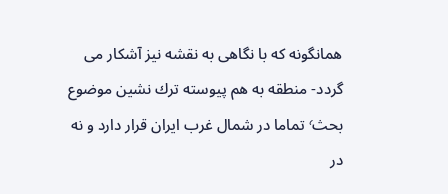همانگونه كه با نگاهى به نقشه نيز آشكار مى گردد- منطقه به هم پيوسته ترك نشين موضوع بحث٬ تماما در شمال غرب ايران قرار دارد و نه در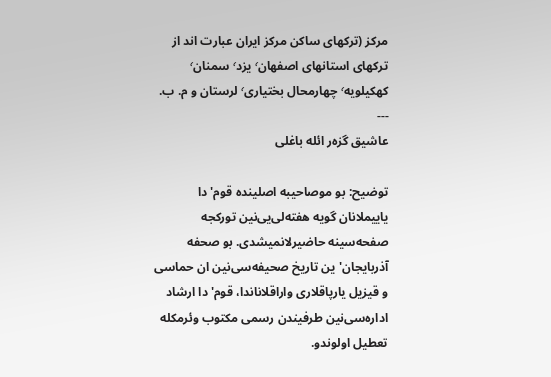مركز (تركهاى ساكن مركز ايران عبارت اند از تركهاى استانهاى اصفهان٬ يزد٬ سمنان٬ كهكيلويه٬ چهارمحال بختيارى٬ لرستان و م. ب.
---
عاشیق گزه‌ر ائله باغلی

توضیح: بو موصاحیبه اصلینده قوم'دا یاییملانان گویه هفته‌لی‌یی‌نین تورکجه صفحه‌سینه حاضیرلانمیشدی. بو صحفه آذربایجان'ین تاریخ صحیفه‌سی‌نین ان حماسی و قیزیل یارپاقلاری واراقلاناندا، قوم'دا ارشاد اداره‌سی‌نین طرفیند‌ن رسمی مکتوب وئرمکله تعطیل اولوندو.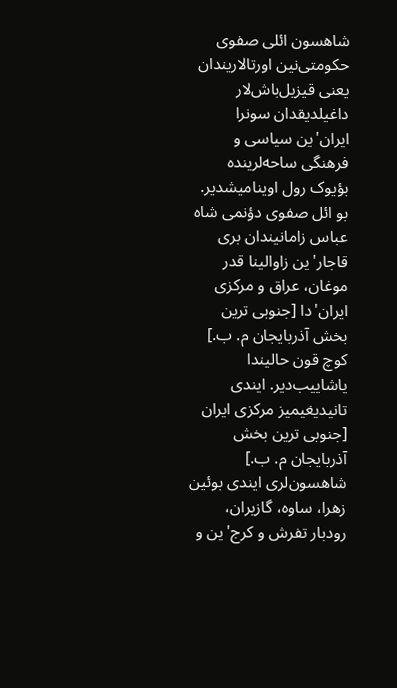شاهسون ائلی صفوی حکومتی‌نین اورتالاریندان یعنی قیزیل‌باش‌لار داغیلدیقدان سونرا ایران'ین سیاسی و فرهنگی ساحه‌لرینده بؤیوک رول اوینامیشدیر. بو ائل صفوی دؤنمی شاه عباس زامانیندان بری قاجار'ین زاوالینا قدر موغان، عراق و مرکزی ایران'دا [جنوبى ترين بخش آذربايجان م. ب.] کوچ قون حالیندا یاشاییب‌دیر. ایندی تانیدیغیمیز مرکزی ایران [جنوبى ترين بخش آذربايجان م. ب.] شاهسون‌لری ایندی بوئین زهرا، ساوه، گازیران، رودبار تفرش و کرج'ین و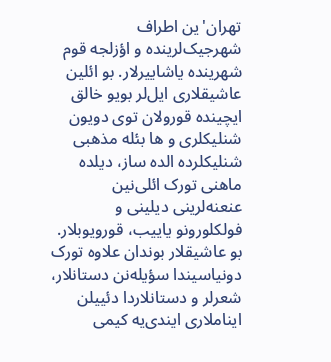تهران'ین اطراف شهرجیک‌لرینده و اؤزلجه قوم شهرینده یاشاییرلار. بو ائلین عاشیقلاری ایل‌لر بویو خالق ایچینده قورولان توی دویون شنلیکلری و ها بئله مذهبی شنلیکلرده الده ساز، دیلده ماهنی تورک ائلی‌نین عنعنه‌لرینی دیلینی و فولکلورونو یاییب، قورویوبلار. بو عاشیقلار بوندان علاوه تورک دونیاسیندا سؤیله‌نن دستانلار، شعرلر و دستانلاردا دئییلن ایناملاری ایندی‌یه کیمی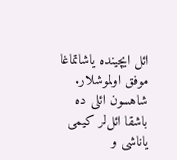ائل ایچینده یاشاتماغا موفق اولموشلار. شاهسون ائلی ‌ده باشقا ائل‌لر کیمی یاناشی و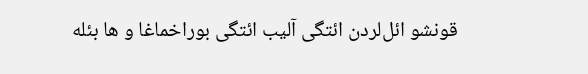قونشو ائل‌لردن ائتگی آلیب ائتگی بوراخماغا و ها بئله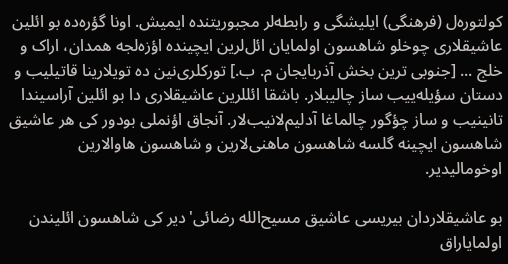کولتوره‌ل (فرهنگی) ایلیشگی و رابطه‌لر مجبوریتنده ایمیش. اونا گؤره‌ده بو ائلین عاشیقلاری چوخلو شاهسون اولمایان ائل‌لرین ایچینده اؤزه‌لجه همدان، اراک و خلج ... [جنوبى ترين بخش آذربايجان م. ب.] تورکلری‌نین‌ ده تویلارینا قاتیلیب و دستان سؤیله‌ییب ساز چالیبلار. باشقا ائللرین عاشیقلاری دا بو ائلین آراسیندا تانینیب و ساز چؤگور چالماغا آدلیم‌لانیب‌لار. آنجاق اؤنملی بودور کی هر عاشیق شاهسون ایچینه گلسه شاهسون ماهنی‌لارین و شاهسون هاوالارین اوخومالیدیر.

بو عاشیقلاردان بیریسی عاشیق مسیح‌الله رضائی'دیر کی شاهسون ائلیندن اولمایاراق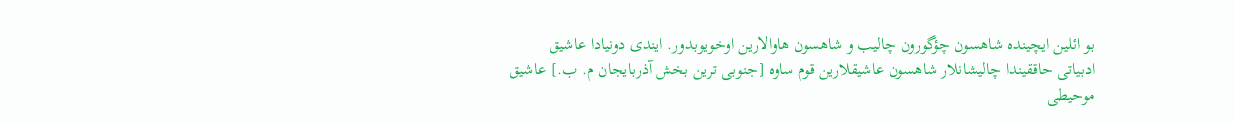بو ائلین ایچینده شاهسون چؤگورون چالیب و شاهسون هاوالارین اوخویوبدور. ایندی دونیادا عاشیق ادبیاتی حاققیندا چالیشانلار شاهسون عاشیقلارین قوم ساوه [جنوبى ترين بخش آذربايجان م. ب.] عاشیق موحیطی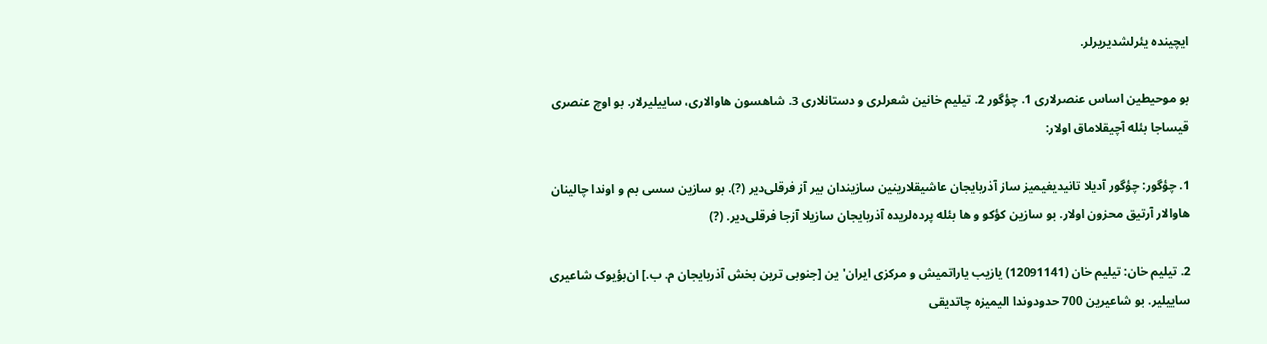ایچینده یئرلشدیریرلر.

بو موحیطین اساس عنصرلاری 1. چؤگور 2. تیلیم خانین شعرلری و دستانلاری 3. شاهسون هاوالاری، ساییلیرلار. بو اوچ عنصری قیساجا بئله آچیقلاماق اولار:

1. چؤگور: چؤگور آدیلا تانیدیغیمیز ساز آذربایجان عاشیقلارینین سازیندان بیر آز فرقلی‌دیر (?). بو سازین سسی بم و اوندا چالینان هاوالار آرتیق محزون اولار. بو سازین کؤکو و ها بئله پرده‌لریده آذربایجان سازیلا آزجا فرقلی‌دیر. (?)

2. تیلیم خان: تیلیم خان (12091141) یازیب یاراتمیش و مرکزی ایران'ین [جنوبى ترين بخش آذربايجان م. ب.] ان‌بؤیوک شاعیری ساییلیر. بو شاعیرین 700 حدودوندا الیمیزه چاتدیقی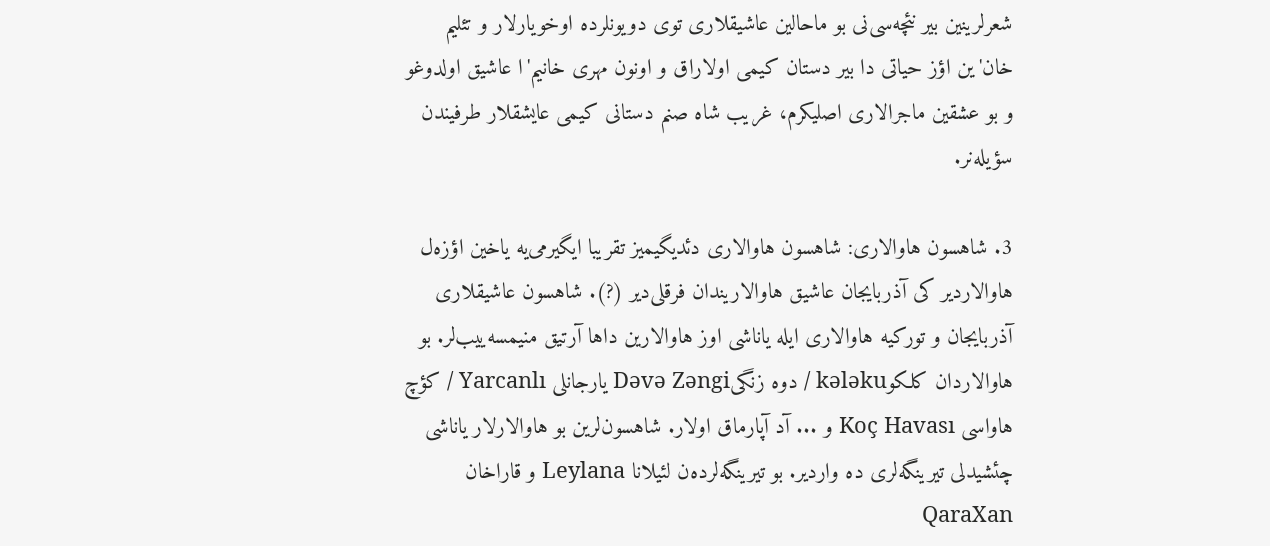شعرلرینین بیر نئچه‌سی‌نی بو ماحالین عاشیقلاری توی دویونلرده اوخویارلار و تئلیم خان'ین اؤز حیاتی ‌دا بیر دستان کیمی اولاراق و اونون مهری خانیم'ا عاشیق اولدوغو و بو عشقین ماجرالاری اصلیکرم، غریب شاه صنم دستانی کیمی عایشقلار طرفیندن سؤیله‌نر.

3. شاهسون هاوالاری: شاهسون هاوالاری دئدیگیمیز تقریبا ایگیرمی‌یه یاخین اؤزه‌ل هاوالاردیر کی آذربایجان عاشیق هاوالاریندان فرقلی‌دیر (?). شاهسون عاشیقلاری آذربایجان و تورکیه هاوالاری ایله یاناشی اوز هاوالارین داها آرتیق منیمسه‌ییب‌لر. بو هاوالاردان کلکوkələku / دوه زنگیDəvə Zəngi یارجانلی Yarcanlı / کؤچ هاواسی Koç Havası و ... آد آپارماق اولار. شاهسون‌لرین بو هاوالارلار یاناشی چئشیدلی تیرینگه‌لری ده واردیر. بو تیرینگه‌لرده‌ن لئیلانا Leylana و قاراخان QaraXan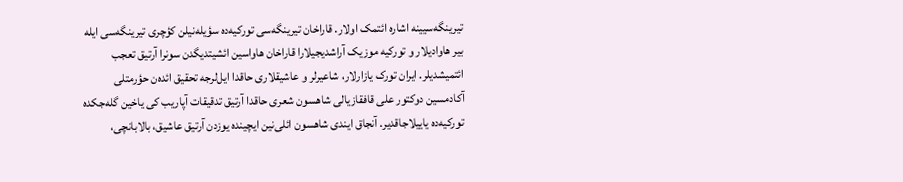تیرینگه‌سیینه اشاره ائتمک اولار. قاراخان تیرینگه‌سی تورکیه‌ده سؤیله‌نیلن کؤچری تیرینگه‌سی ایله بیر هاوادیلار و تورکیه موزیک آراشدیجیلارا قاراخان هاواسین ائشیتدیگدن سونرا آرتیق تعجب ائتمیشدیلر. ایران تورک یازارلار، شاعیرلر و عاشیقلاری حاقدا ایل‌لرجه تحقیق ائده‌ن حؤرمتلی آکادمسین دوکتور علی قافقازیالی شاهسون شعری حاقدا آرتیق تدقیقات آپاریب کی یاخین گله‌جکده تورکیه‌ده یاییلاجاقدیر. آنجاق ایندی شاهسون ائلی‌نین ایچینده یوزدن آرتیق عاشیق، بالابانچی،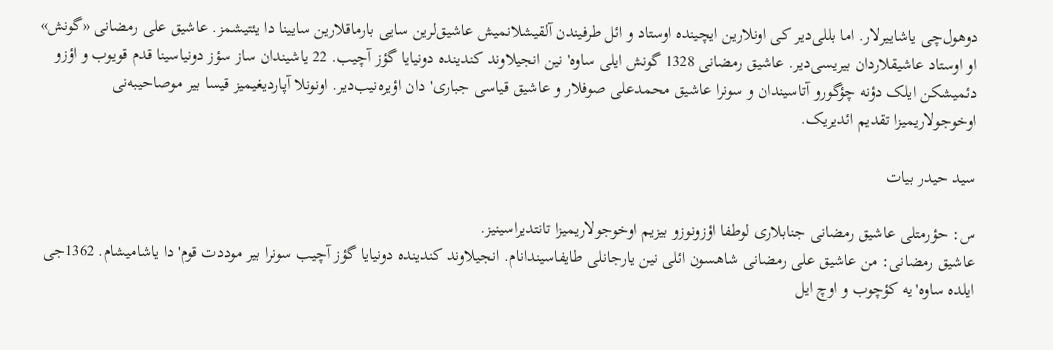دوهول‌چی یاشاییرلار. اما بللی‌دیر کی اونلارین ایچینده اوستاد و ائل طرفیند‌ن آلقیشلانمیش عاشیق‌لرین سایی بارماقلارین سایینا دا یئتیشمز. عاشیق علی رمضانی «گونش» او اوستاد عاشیقلاردان بیریسی‌دیر. عاشیق رمضانی 1328 گونش ایلی ساوه'نین انجیلاوند کندینده دونیایا گؤز آچیب. 22 یاشیندان ساز سؤز دونیاسینا قدم قویوب و اؤزو دئمیشکن ایلک دؤنه چؤگورو آتاسیندان و سونرا عاشیق محمدعلی صوفلار و عاشیق قیاسی جباری'دان اؤیره‌نیب‌دیر. اونونلا آپاردیغیمیز قیسا بیر موصاحیبه‌نی اوخوجولاریمیزا تقدیم ائدیریک.

سید حیدر بیات

س: حؤرمتلی عاشیق رمضانی جنابلاری لوطفا اؤزونوزو بیزیم اوخوجولاریمیزا تانتدیراسینیز.
عاشیق رمضانی: من عاشیق علی رمضانی شاهسون ائلی نین یارجانلی طایفاسیندا‌نام. انجیلاوند کندینده دونیایا گؤز آچیب سونرا بیر موددت قوم'دا یاشامیشام. 1362جی ایلده ساوه‌'یه کؤچوب و اوچ ایل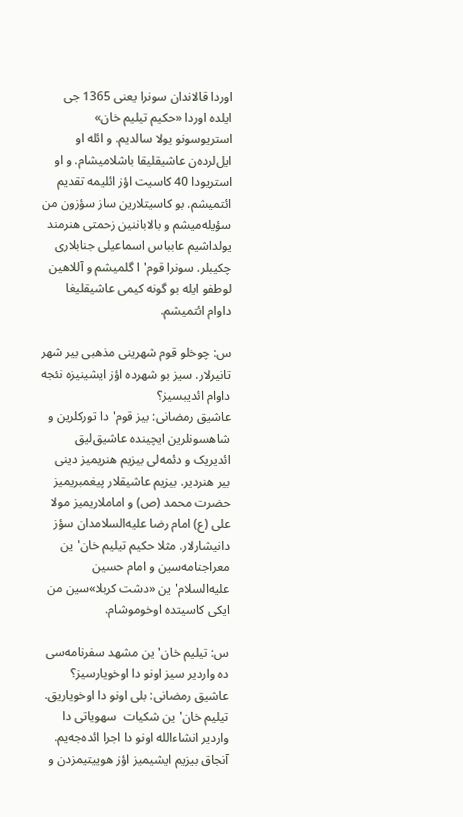اوردا قالاندان سونرا یعنی 1365 جی ایلده اوردا «حکیم تیلیم خان» استریوسونو یولا سالدیم. و ائله او ایل‌لرده‌ن عاشیقلیقا باشلامیشام. و او استریودا 40 کاسیت اؤز ائلیمه تقدیم ائتمیشم. بو کاسیتلارین ساز سؤزون من سؤیله‌میشم و بالاباننین زحمتی هنرمند یولداشیم عابباس اسماعیلی جنابلاری چکیبلر. سونرا قوم'ا گلمیشم و آللاهین لوطفو ایله بو گونه کیمی عاشیقلیغا داوام ائتمیشم.

س: چوخلو قوم شهرینی مذهبی بیر شهر تانیرلار. سیز بو شهرده اؤز ایشینیزه نئجه داوام ائدیبسیز؟
عاشیق رمضانی: بیز قوم'دا تورکلرین و شاهسونلرین ایچینده عاشیق‌لیق ائدیریک و دئمه‌لی بیزیم هنریمیز دینی بیر هنردیر. بیزیم عاشیقلار پیغمبریمیز حضرت محمد (ص) و اماملاریمیز مولا علی (ع) امام رضا علیه‌السلامدان سؤز دانیشارلار. مثلا حکیم تیلیم خان'ین معراجنامه‌سین و امام حسین علیه‌السلام'ین «دشت کربلا»سین من ایکی کاسیتده اوخوموشام.

س: تیلیم خان'ین مشهد سفرنامه‌سی‌ ده واردیر سیز اونو دا اوخویارسیز؟
عاشیق رمضانی: بلی اونو دا اوخویاریق. تیلیم خان'ین شکیات  سهویاتی دا واردیر انشاءالله اونو دا اجرا ائده‌جه‌یم. آنجاق بیزیم ایشیمیز اؤز هوییتیمزدن و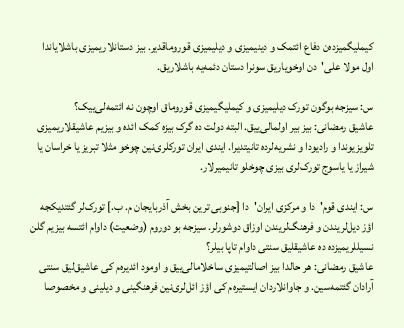کیملیگمیزده‌ن دفاع ائتمک و دینیمیزی و دیلیمیزی قوروماقدیر. بیز دستانلاریمیزی باشلایاندا اول مولا علی'دن اوخویاریق سونرا دستان دئمه‌یه باشلاریق.

س: سیزجه بوگون تورک دیلیمیزی و کیملیگیمیزی قوروماق اوچون نه ائتمه‌لی‌ییک؟
عاشیق رمضانی: بیز بیر اولمالی‌ییق. البته دولت‌ ده گرک بیزه کمک ائده و بیزیم عاشیقلاریمیزی تلویزیوندا و رادیودا و نشریه‌لرده تانیتدیرا. ایندی ایران تورکلری‌نین چوخو مثلا تبریز یا خراسان یا شیراز یا یاسوج تورک‌لری بیزی چوخلو تانیمیرلار.

س: ایندی قوم'دا و مرکزی ایران'دا [جنوبى ترين بخش آذربايجان م. ب.] تورک‌لر گئتدیکجه اؤز دیل‌لریند‌ن و فرهنگ‌لریند‌ن اوزاق دوشورلر. سیزجه بو دوروم (وضعیت) داوام ائتسه بیزیم گلن نسیللریمیزده ‌ده عاشیقلیق سنتی داوام تاپا بیلر؟
عاشیق رمضانی: هر حالدا بیز اصالتیمیزی ساخلامالی‌ییق و اومود ائدیره‌م کی عاشیق‌لیق سنتی آرادان گئتمه‌سین. و جاوانلاردان ایستیره‌م کی اؤز ائل‌لری‌نین فرهنگینی و دیلینی و مخصوصا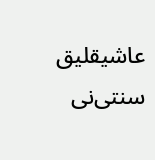عاشیقلیق سنتی‌نی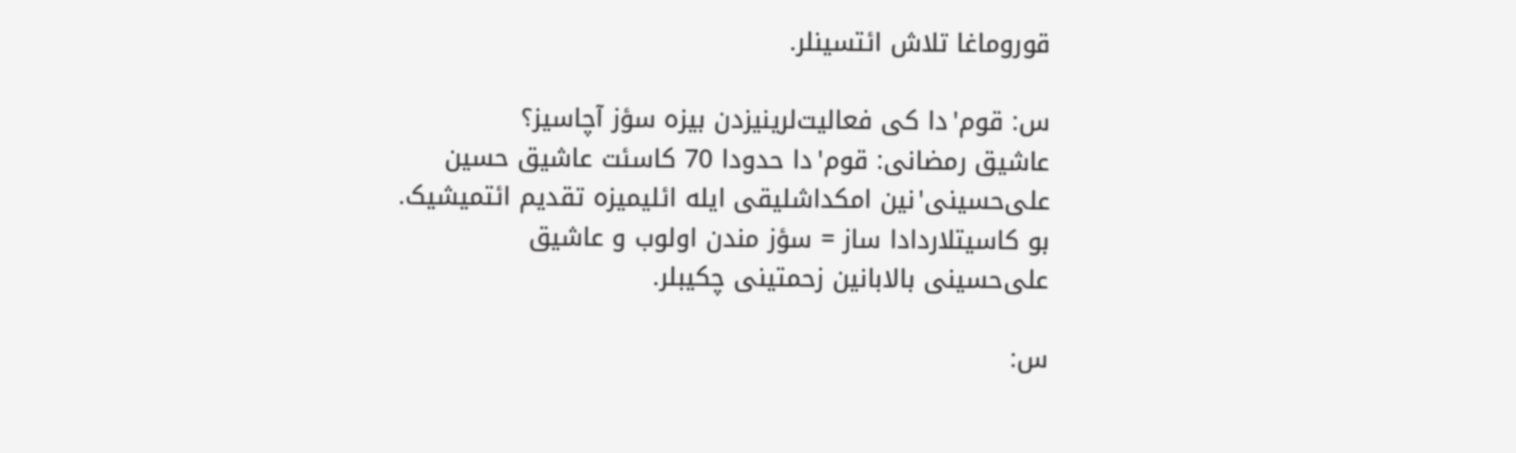قوروماغا تلاش ائتسینلر.

س: قوم'دا کی فعالیت‌لرینیزد‌ن بیزه سؤز آچاسیز؟
عاشیق رمضانی: قوم'دا حدودا 70 کاسئت عاشیق حسین علی‌حسینی'نین امکداشلیقی ایله ائلیمیزه تقدیم ائتمیشیک. بو کاسیتلاردادا ساز = سؤز مندن اولوب و عاشیق علی‌حسینی بالابانین زحمتینی چکیبلر.

س: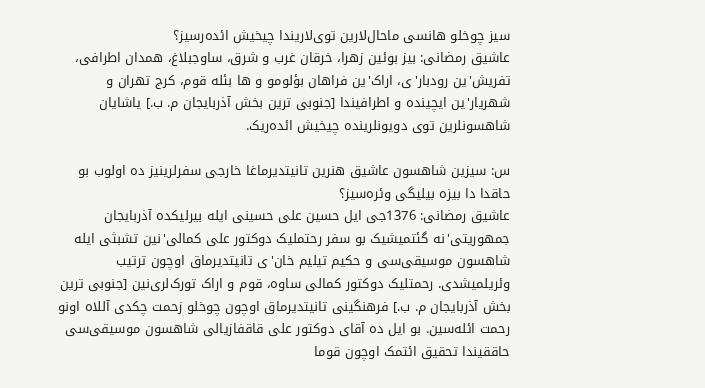سیز چوخلو هانسی ماحال‌لارین توی‌لاریندا چیخیش ائده‌رسیز؟
عاشیق رمضانی: بیز بوئین زهرا، خرقان غرب و شرق، ساوجبلاغ، همدان اطرافی، تفریش'ین رودبار'ی، اراک'ین فراهان بؤلومو و ها بئله قوم، کرج تهران و شهریار'ین ایچینده و اطرافیندا [جنوبى ترين بخش آذربايجان م. ب.] یاشایان شاهسونلرین توی دویونلرینده چیخیش ائده‌ریک.

س: سیزین شاهسون عاشیق هنرین تانیتدیرماغا خارجی سفرلرینیز ده اولوب بو حاقدا دا بیزه بیلیگی وئره‌سیز؟
عاشیق رمضانی: 1376جی ایل حسین علی حسینی ایله بیرلیکده آذربایجان جمهوریتی'نه گئتمیشیک بو سفر رحتملیک دوکتور علی کمالی'نین تشبثی ایله شاهسون موسیقی‌سی و حکیم تیلیم خان'ی تانیتدیرماق اوچون ترتیب وئریلمیشدی. رحمتلیک دوکتور کمالی ساوه، قوم و اراک تورک‌لری‌نین [جنوبى ترين بخش آذربايجان م. ب.] فرهنگینی تانیتدیرماق اوچون چوخلو زحمت چکدی آللاه اونو رحمت ائله‌سین. بو ایل ‌ده آقای دوکتور علی قاقفازیالی شاهسون موسیقی‌سی حاققیندا تحقیق ائتمک اوچون قوما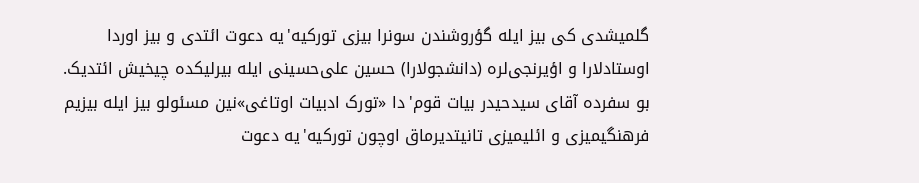گلمیشدی کی بیز ایله گؤروشندن سونرا بیزی تورکیه'یه دعوت ائتدی و بیز اوردا اوستادلارا و اؤیرنجی‌لره (دانشجولارا) حسین علی‌حسینی ایله بیرلیکده چیخیش ائتدیک. بو سفرده آقای سیدحیدر بیات قوم'دا «تورک ادبیات اوتاغی»نین مسئولو بیز ایله بیزیم فرهنگیمیزی و ائلیمیزی تانیتدیرماق اوچون تورکیه‌'یه دعوت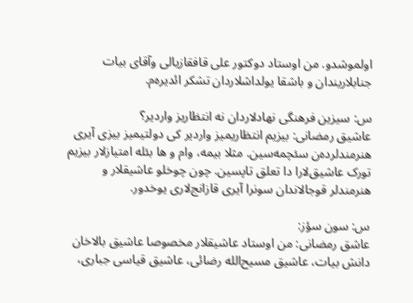اولموشدو. من اوستاد دوکتور علی قافقازیالی وآقای بیات جنابلاریندان و باشقا یولداشلاردان تشکر ائدیره‌م.

س: سیزین فرهنگی نهادلاردان نه انتظاریز واردیر؟
عاشیق رمضانی: بیزیم انتظاریمیز واردیر کی دولتیمیز بیزی آیری هنرمندلرده‌ن سئچمه‌سین. مثلا بیمه، وام و ها بئله امتیازلار بیزیم تورک عاشیق‌لارا دا تعلق تاپسین. چون چوخلو عاشیقلار و هنرمندلر قوجالاندان سونرا آیری قازانج‌لاری یوخدور.

س: سون سؤز:
عاشق رمضانی: من اوستاد عاشیقلار مخصوصا عاشیق بالاخان دانش بیات، عاشیق مسیح‌الله رضائی، عاشیق قیاسی جباری،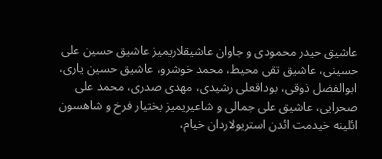عاشیق حیدر محمودی و جاوان عاشیقلاریمیز عاشیق حسین علی حسینی، عاشیق تقی محیط،‌ محمد خوشرو، عاشیق حسین یاری، ابوالفضل ذوقی، بوداقعلی رشیدی، مهدی صدری، محمد علی صحرایی، عاشیق علی جمالی و شاعیریمیز بختیار فرخ و شاهسون ائلینه خیدمت ائدن استریولاردان خیام،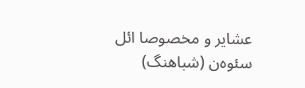عشایر و مخصوصا ائل سئوه‌ن (شباهنگ)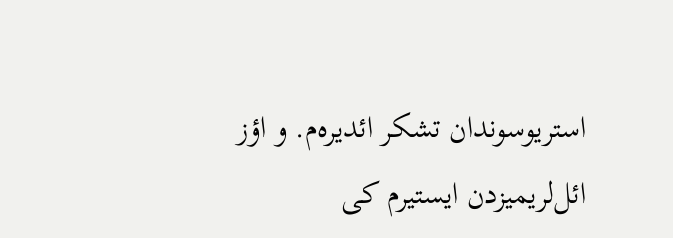استریوسوندان تشکر ائدیره‌م. و اؤز ائل‌لریمیزدن ایستیرم کی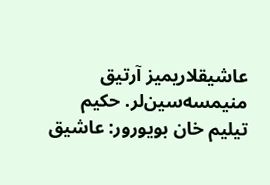عاشیقلاریمیز آرتیق منیمسه‌سین‌لر. حکیم تیلیم خان بویورور: عاشیق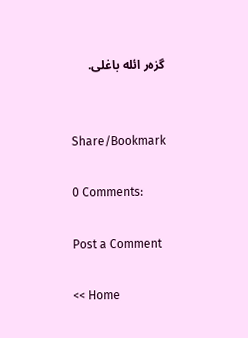گزه‌ر ائله باغلی.


Share/Bookmark

0 Comments:

Post a Comment

<< Home